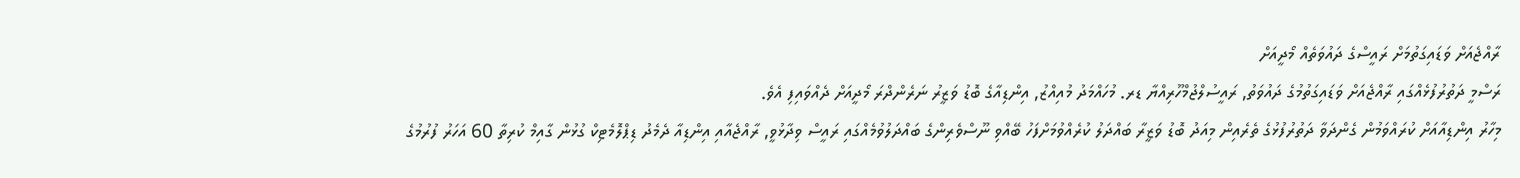ރާއްޖެއަށް ވަޑައިގަތުމަށް ރައީސްގެ ދައުވަތެއް މޯދީއަށް
ރަސްމީ ދަތުރުފުޅެއްގައި ރާއްޖެއަށް ވަޑައިގަތުމުގެ ދައުވަތު, ރައީސުލްޖުމްހޫރިއްޔާ ޑރ. މުހައްމަދު މުއިއްޒު, އިންޑިއާގެ ބޮޑު ވަޒީރު ނަރެންދްރަ މޯދީއަށް ދެއްވައިފި އެވެ.
މިހާރު އިންޑިއާއަށް ކުރައްވަމުން ގެންދަވާ ދަތުރުފުޅުގެ ތެރެއިން މިއަދު ބޮޑު ވަޒީރާ ބައްދަލު ކުރެއްވުމަށްފަހު ބޭއްވި ނޫސްވެރިންގެ ބައްދަލުވުމެއްގައި ރައީސް ވިދާޅުވީ, ރާއްޖެއާއި އިންޑިއާ ދެމެދު ޑިޕްލޮމެޓިކް ގުޅުން ގާއިމް ކުރިތާ 60 އަހަރު ފުރުމުގެ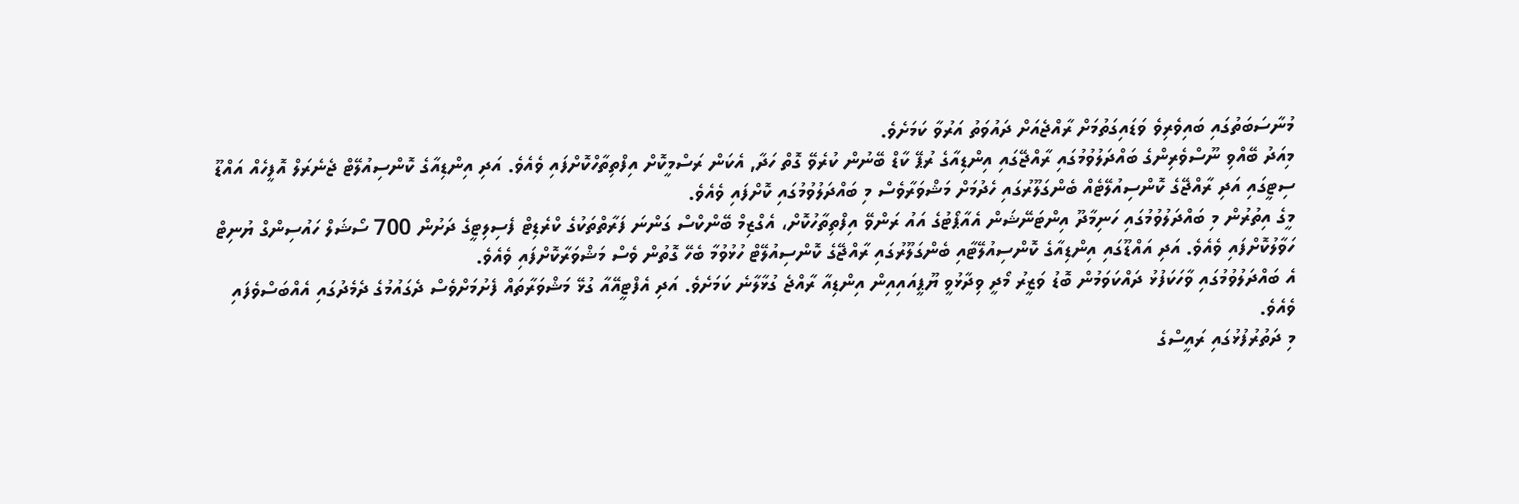މުނާސަބަތުގައި ބައިވެރިވެ ވަޑައިގަތުމަށް ރާއްޖެއަށް ދައުވަތު އަރުވާ ކަމަށެވެ.
މިއަދު ބޭއްވި ނޫސްވެރިންގެ ބައްދަލުވުމުގައި ރާއްޖޭގައި އިންޑިއާގެ ރުޕޭ ކާޑް ބޭނުން ކުރެވޭ ގޮތް ހަދާ, އެކަން ރަސްމީކޮށް އިފްތިތާހްކޮށްފައި ވެއެވެ. އަދި އިންޑިއާގެ ކޮންސިއުލޭޓް ޖެނެރަލް އޮފީހެއް އައްޑޫ ސިޓީގައި އަދި ރާއްޖޭގެ ކޮންސިއުލޭޓެއް ބެންގަލޫރުގައި ހެދުމަށް މަޝްވަރާވެސް މި ބައްދަލުވުމުގައި ކޮށްފައި ވެއެވެ.
މީގެ އިތުރުން މި ބައްދަލުވުމުގައި ހަނިމާދޫ އިންޓަނޭޝަން އެއާޕޯޓުގެ އައު ރަންވޭ އިފްތިތާހުކޮށް، އެގްޒިމް ބޭންކްސް ގަންނަ ފަރާތްތަކުގެ ކްރެޑިޓް ފެސިލިޓީގެ ދަށުން 700 ސޯޝަލް ހައުސިންގް ޔުނިޓް ހަވާލުކޮށްފައި ވެއެވެ. އަދި އައްޑޫގައި އިންޑިއާގެ ކޮންސިއުލޭޓާއި ބެންގަލޫރުގައި ރާއްޖޭގެ ކޮންސިއުލޭޓް ހުޅުވުމާ ބެހޭ ގޮތުން ވެސް މަޝްވަރާކޮށްފައި ވެއެވެ.
އެ ބައްދަލުވުމުގައި ވާހަކަފުޅު ދައްކަވަމުން ބޮޑު ވަޒީރު މޯދީ ވިދާޅުވީ ޔޫޕީއައިއިން އިންޑިއާ ރާއްޖެ ގުޅާލާނެ ކަމަށެވެ. އަދި އެފްޓީއޭއާ ގުޅޭ މަޝްވަރާތައް ފެށުމަށްވެސް ދެގައުމުގެ ދެމެދުގައި އެއްބަސްވެފައި ވެއެވެ.
މި ދަތުރުފުޅުގައި ރައީސްގެ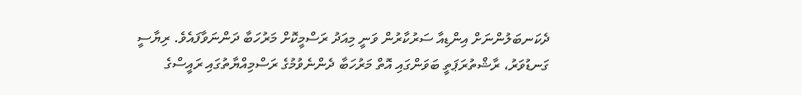ދެކަނބަލުންނަށް އިންޑިއާ ސަރުކާރުން ވަނީ މިއަދު ރަސްމީކޮށް މަރުހަބާ ދަންނަވާފައެވެ. ރިޔާސީ ގަނޑުވަރު، ރާޝްތުރަޕަތީ ބަވަންގައި އޮތް މަރުހަބާ ދެންނެވުމުގެ ރަސްމިއްޔާތުގައި ރައީސްގެ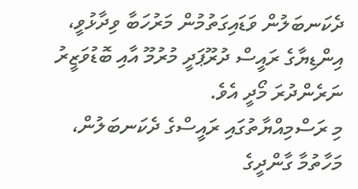ދެކަނބަލުން ވަޑައިގަތުމުން މަރުހަބާ ވިދާޅުވީ، އިންޑިޔާގެ ރައީސް ދުރޫޕަދީ މުރުމޫ އާއި ބޮޑުވަޒީރު ނަރެންދުރަ މޯދީ އެވެ.
މި ރަސްމިއްޔާތުގައި ރައީސްގެ ދެކަނބަލުން، މަހާތުމާ ގާންދީގެ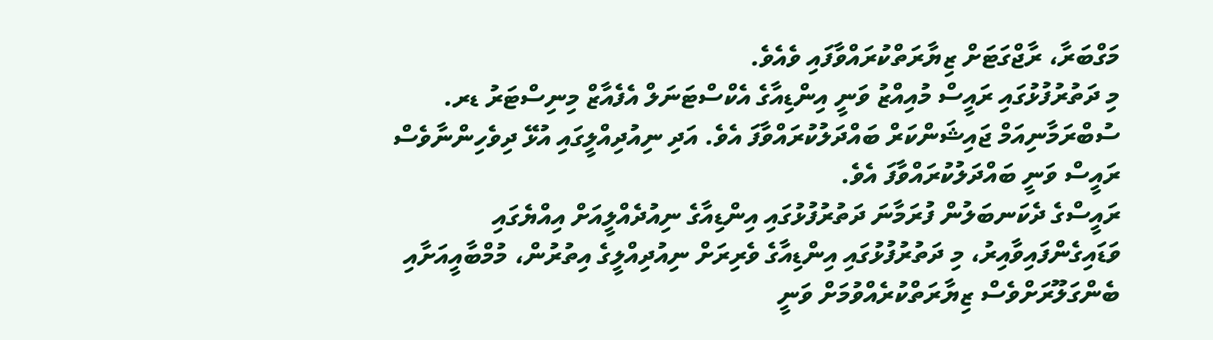މަގްބަރާ، ރާޖްގަޓަށް ޒިޔާރަތްކުރައްވާފައި ވެއެވެ.
މި ދަތުރުފުޅުގައި ރައީސް މުއިއްޒު ވަނީ އިންޑިއާގެ އެކްސްޓަނަލް އެފެއާޒް މިނިސްޓަރު ޑރ. ސުބްރަމާނިއަމް ޖައިޝަންކަރް ބައްދަލުކުރައްވާފަ އެވެ. އަދި ނިއުދިއްލީގައި އުޅޭ ދިވެހިންނާވެސް ރައީސް ވަނީ ބައްދަލުކުރައްވާފަ އެވެ.
ރައީސްގެ ދެކަނބަލުން ފުރަމާނަ ދަތުރުފުޅުގައި އިންޑިއާގެ ނިއުދެއްލީއަށް އިއްޔެގައި ވަޑައިގެންފައިވާއިރު، މި ދަތުރުފުޅުގައި އިންޑިއާގެ ވެރިރަށް ނިއުދިއްލީގެ އިތުރުން، މުމްބާއީއަށާއި ބެންގަލޫރަށްވެސް ޒިޔާރަތްކުރެއްވުމަށް ވަނީ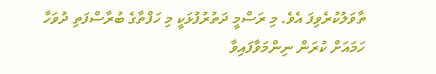ތާވަލުކުރެވިފަ އެވެ. މި ރަސްމީ ދަތުރުފުޅަކީ މި ހަފްތާގެ ބުރާސްފަތި ދުވަހާ ހަމައަށް ކުރަން ނިންމަވާފައިވާ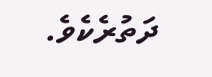ދަތުރެކެވެ.